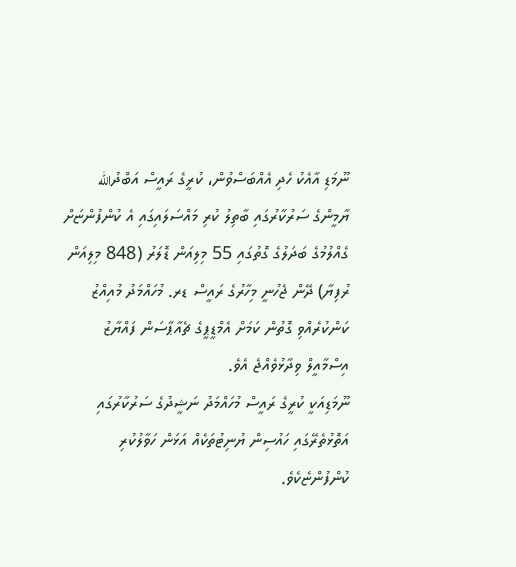ނޫމަޑި އާއެކު ހެދި އެއްބަސްވުން، ކުރީގެ ރައީސް އަބްދުالله ޔާމީންގެ ސަރުކާރުގައި ބާތިލު ކުރި މައްސަލައިގައި އެ ކުންފުންޏަށް ގެއްލުމުގެ ބަދަލުގެ ގޮތުގައި 55 މިލިއަން ޑޮލަރު (848 މިލިއަން ރުފިޔާ) ދޭން ޖެހުނީ މިހާރުގެ ރައީސް ޑރ. މުހައްމަދު މުއިއްޒު ކަންކުރެއްވި ގޮތުން ކަމަށް އެމްޑީޕީގެ ޗެއާޕާސަން ފައްޔާޒު އިސްމާއީލް ވިދާޅުވެއްޖެ އެވެ.
ނޫމަޑިއަކީ ކުރީގެ ރައީސް މުހައްމަދު ނަޝީދުގެ ސަރުކާރުގައި އަތޮޅުތެރޭގައި ހައުސިން ޔުނިޓުތަކެއް އަޅަން ހަވާލުކުރި ކުންފުންޏެކެވެ.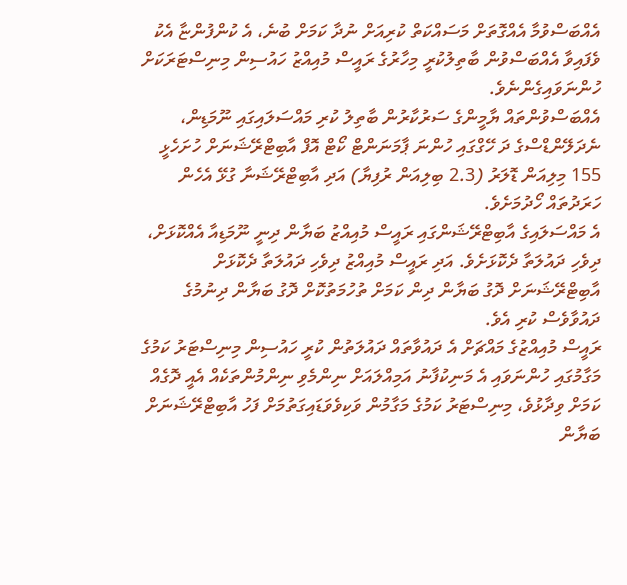އެއްބަސްވުމާ އެއްގޮތަށް މަސައްކަތް ކުރިއަށް ނުދާ ކަމަށް ބުނެ، އެ ކުންފުންޏާ އެކު ވެފައިވާ އެއްބަސްވުން ބާތިލުކުރީ މިހާރުގެ ރައީސް މުއިއްޒު ހައުސިން މިނިސްޓަރަކަށް ހުންނަވައިގެންނެވެ.
އެއްބަސްވުންތައް ޔާމީންގެ ސަރުކާރުން ބާތިލު ކުރި މައްސަލައިގައި ނޫމަޑިން، ނެދަލޭންޑްސްގެ ދަ ހޭގްގައި ހުންނަ ޕާމަނަންޓް ކޯޓް އޮފް އާބިޓްރޭޝަނަށް ހުށަހެޅީ 155 މިލިއަން ޑޮލަރު (2.3 ބިލިއަން ރުފިޔާ) އަދި އާބިޓްރޭޝަނާ ގުޅޭ އެހެން ހަރަދުތައް ހޯދުމަށެވެ.
އެ މައްސަލައިގެ އާބިޓްރޭޝަންގައި ރައީސް މުއިއްޒު ބަޔާން ދިނީ ނޫމަޑިއާ އެއްކޮޅަށް، ދިވެހި ދައުލަތާ ދެކޮޅަށެވެ. އަދި ރައީސް މުއިއްޒު ދިވެހި ދައުލަތާ ދެކޮޅަށް އާބިޓްރޭޝަނަށް ދޮގު ބަޔާން ދިން ކަމަށް ތުހުމަތުކޮށް ދޮގު ބަޔާން ދިނުމުގެ ދައުވާވެސް ކުރި އެވެ.
ރައީސް މުއިއްޒުގެ މައްޗަށް އެ ދައުވާތައް ދައުލަތުން ކުރީ ހައުސިން މިނިސްޓަރު ކަމުގެ މަގާމުގައި ހުންނަވައި އެ މަނިކުފާނު އަމިއްލައަށް ނިންމެވި ނިންމުންތަކެއް އެއީ ދޮގެއް ކަމަށް ވިދާޅުވެ، މިނިސްޓަރު ކަމުގެ މަގާމުން ވަކިވެވަޑައިގަތުމަށް ފަހު އާބިޓްރޭޝަނަށް ބަޔާން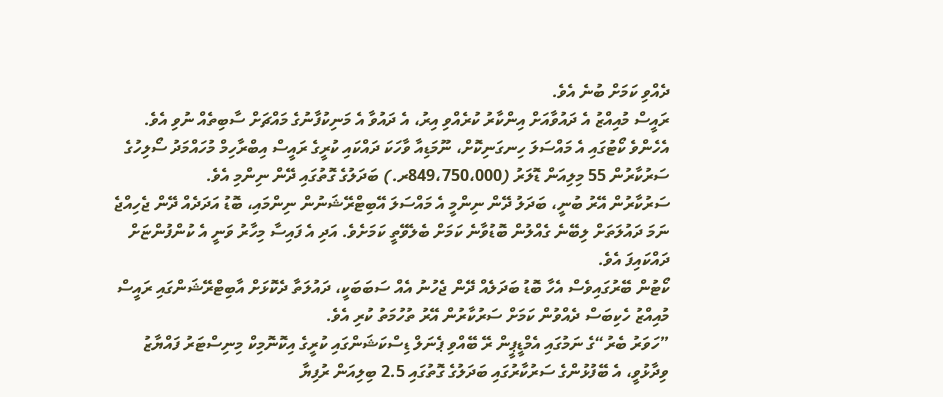ދެއްވި ކަމަށް ބުނެ އެވެ.
ރައީސް މުއިއްޒު އެ ދައުވާއަށް އިންކާރު ކުރެއްވި އިރު، އެ ދައުވާ އެ މަނިކުފާނުގެ މައްޗަށް ސާބިތެއް ނުވި އެވެ.
އެހެންވެ ކޯޓުގައި އެ މައްސަލަ ހިނގަނިކޮށް، ނޫމަޑިއާ ވާހަކަ ދައްކައި ކުރީގެ ރައީސް އިބްރާހިމް މުހައްމަދު ސޯލިހުގެ ސަރުކާރުން 55 މިލިއަން ޑޮލަރު (849،750،000ރ.) ބަދަލުގެ ގޮތުގައި ދޭން ނިންމި އެވެ.
ސަރުކާރުން އޭރު ބުނީ، ބަދަލު ދޭން ނިންމީ އެ މައްސަލަ އޭބިޓްރޭޝަނުން ނިންމައި، ބޮޑު އަދަދެއް ދޭން ޖެހިއްޖެ ނަމަ ދައުލަތަށް ލިބޭނެ ގެއްލުން ބޮޑުވާނެ ކަމަށް ބެލެވޭތީ ކަމަށެވެ. އަދި އެ ފައިސާ މިހާރު ވަނީ އެ ކުންފުންޏަށް ދައްކައިފަ އެވެ.
ކޯޓުން ބޭރުގައިވެސް އެހާ ބޮޑު ބަދަލެއް ދޭން ޖެހުނު އެއް ސަބަބަކީ، ދައުލަތާ ދެކޮޅަށް އާބިޓްރޭޝަންގައި ރައީސް މުއިއްޒު ހެކިބަސް ދެއްވުން ކަމަށް ސަރުކާރުން އޭރު ތުހުމަތު ކުރި އެވެ.
”ހަވަރު ބެރު“ގެ ނަމުގައި އެމްޑީޕީން ރޭ ބޭއްވި ޕެނަލް ޑިސްކަޝަންގައި ކުރީގެ އިކޮނޮމިކް މިނިސްޓަރު ފައްޔާޒު ވިދާޅުވީ، އެ ބޭފުޅުންގެ ސަރުކާރުގައި ބަދަލުގެ ގޮތުގައި 2.5 ބިލިއަން ރުފިޔާ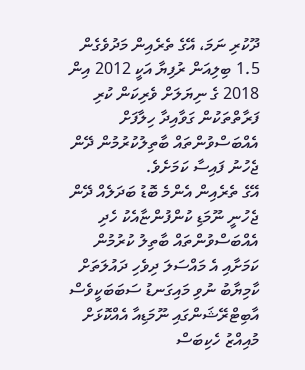ދޫކުރި ނަމަ، އޭގެ ތެރެއިން މަދުވެގެން 1.5 ބިލިއަން ރުފިޔާ އަކީ 2012 އިން 2018 ގެ ނިޔަލަށް ވެރިކަން ކުރި ފަރާތްތަކުން ގަވާއިދާ ހިލާފަށް އެއްބަސްވުންތައް ބާތިލުކުރުމުން ދޭން ޖެހުނު ފައިސާ ކަމަށެވެ.
އޭގެ ތެރެއިން އެންމެ ބޮޑު ބަދަލެއް ދޭން ޖެހުނީ ނޫމަޑި ކުންފުންޏާއެކު ހެދި އެއްބަސްވުންތައް ބާތިލު ކުރުމުން ކަމަށާއި އެ މައްސަލަ ދިވެހި ދައުލަތަށް ކާމިޔާބު ނުވި މައިގަނޑު ސަބަބަކީވެސް އާބިޓްރޭޝަންގައި ނޫމަޑިއާ އެއްކޮޅަށް މުއިއްޒު ހެކިބަސް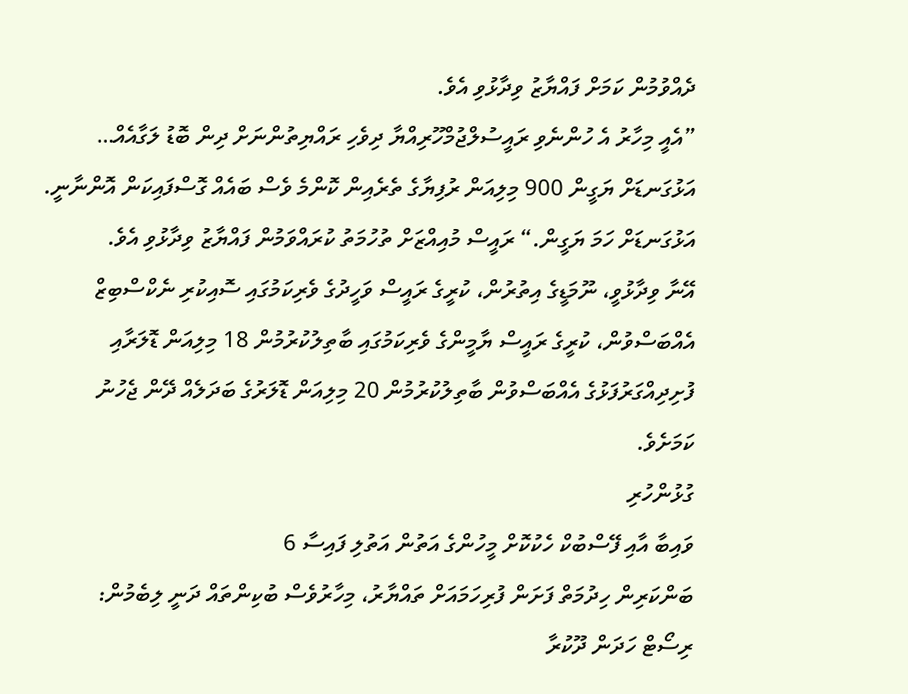ދެއްވުމުން ކަމަށް ފައްޔާޒު ވިދާޅުވި އެވެ.
”އެއީ މިހާރު އެ ހުންނެވި ރައީސުލްޖުމްހޫރިއްޔާ ދިވެހި ރައްޔިތުންނަށް ދިން ބޮޑު ލަގާއެއް… އަޅުގަނޑަށް ޔަގީން 900 މިލިއަން ރުފިޔާގެ ތެރެއިން ކޮންމެ ވެސް ބައެއް ގޮސްފައިކަން އޮންނާނީ. އަޅުގަނޑަށް ހަމަ ޔަގީން.“ ރައީސް މުއިއްޒަށް ތުހުމަތު ކުރައްވަމުން ފައްޔާޒު ވިދާޅުވި އެވެ.
އޭނާ ވިދާޅުވީ، ނޫމަޑީގެ އިތުރުން، ކުރީގެ ރައީސް ވަހީދުގެ ވެރިކަމުގައި ސޮއިކުރި ނެކްސްބިޒް އެއްބަސްވުން، ކުރީގެ ރައީސް ޔާމީންގެ ވެރިކަމުގައި ބާތިލުކުރުމުން 18 މިލިއަން ޑޮލަރާއި ފުށިދިއްގަރުފަޅުގެ އެއްބަސްވުން ބާތިލުކުރުމުން 20 މިލިއަން ޑޮލަރުގެ ބަދަލެއް ދޭން ޖެހުނު ކަމަށެވެ.
ގުޅުންހުރި
ވައިބާ އާއި ފޭސްބުކް ހެކުކޮށް މީހުންގެ އަތުން އަތުލި ފައިސާ 6
ބަންކަރިން ހިދުމަތް ފަށަން ފުރިހަމައަށް ތައްޔާރު، މިހާރުވެސް ބުކިންތައް ދަނީ ލިބެމުން:
ރިސޯޓް ހަދަން ދޫކުރާ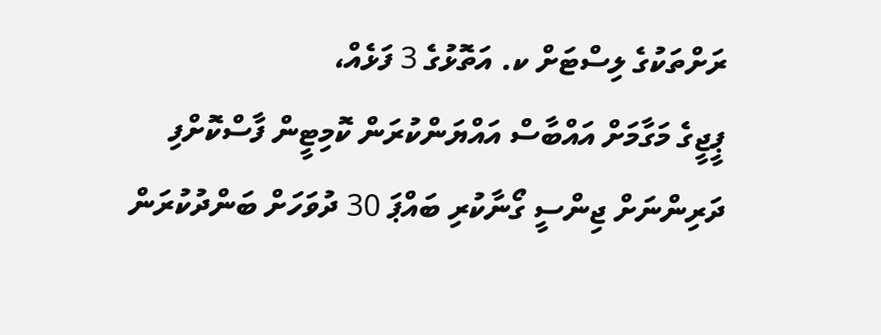ރަށްތަކުގެ ލިސްޓަށް ކ. އަތޮޅުގެ 3 ފަޅެއް،
ޕީޖީގެ މަގާމަށް އައްބާސް އައްޔަންކުރަން ކޮމިޓީން ފާސްކޮށްފި
ދަރިންނަށް ޖިންސީ ގޯނާކުރި ބައްޕަ 30 ދުވަހަށް ބަންދުކުރަން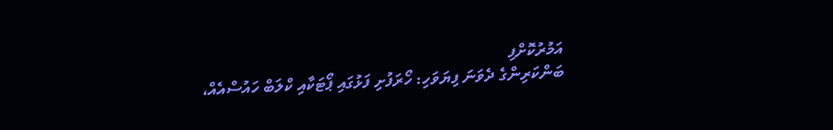އަމުރުކޮށްފި
ބަންކަރިންގެ ދެވަނަ ފިޔަވަހި: ހޯރަފުށި ފަޅުގައި ޕޯޓަކާއި ކްލަބް ހައުސްއެއް،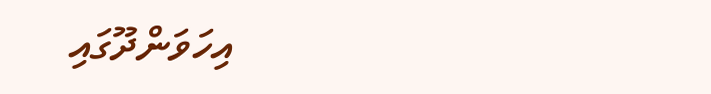އިހަވަންދޫގައި